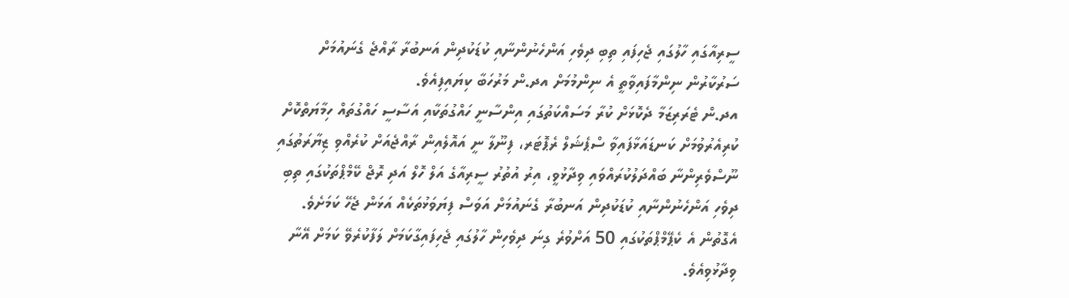ސީރިއާގައި ހާލުގައި ޖެހިފައި ތިބި ދިވެހި އަންހެނުންނާއި ކުޑަކުދިން އަނބުރާ ރާއްޖެ ގެނައުމަށް ސަރުކާރުން ނިންމާފައިވާތީ އެ ނިންމުމަށް އދ.ން މަރުހަބާ ކިޔައިފިއެވެ.
އދ.ން ޓެރަރިޒަމާ ދެކޮޅަށް ކުރާ މަސައްކަތުގައި އިންސާނީ ހައްގުތަކާއި އަސާސީ ހައްގުތައް ހިމާޔަތްކޮށް ކުރިއެރުވުމަށް ކަނޑައަޅާފައިވާ ސްޕެޝަލް ރެޕޮޓަރ، ފިނޫލާ ނީ އައޮލެއިން ރާއްޖެއަށް ކުރެއްވި ޒިޔާރަތުގައި ނޫސްވެރިންނާ ބައްދަލުކުރައްވައި ވިދާޅުވީ، އިރު އުތުރު ސީރިއާގެ އަލް ހޮލް އަދި ރޮޖް ކޭމްޕްތަކުގައި ތިބި ދިވެހި އަންހެނުންނާއި ކުޑަކުދިން އަނބުރާ ގެނައުމަށް އަވަސް ފިޔަވަޅުތަކެއް އަޅަން ޖެހޭ ކަމަށެވެ. އެގޮތުން އެ ކެޕޭމްޕްތަކުގައި 50 އަށްވުރެ ގިނަ ދިވެހިން ހާލުގައި ޖެހިފައިގާކަމަށް ލަފާކުރެވޭ ކަމަށް އޭނާ ވިދާޅުވިއެވެ.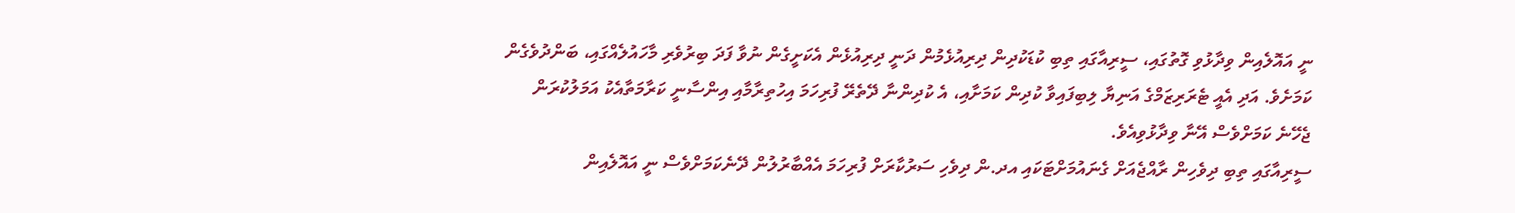ނީ އައޮލެއިން ވިދާޅުވި ގޮތުގައި، ސީރިއާގައި ތިބި ކުޑަކުދިން ދިރިއުޅެމުން ދަނީ ދިރިއުޅެން އެކަށީގެން ނުވާ ފަދަ ބިރުވެރި މާހައުލެއްގައި، ބަންދުވެގެން ކަމަށެވެ. އަދި އެއީ ޓެރަރިޒަމްގެ އަނިޔާ ލިބިފައިވާ ކުދިން ކަމަށާއި، އެ ކުދިންނާ ދޭތެރޭ ފުރިހަމަ އިހުތިރާމާއި އިންސާނީ ކަރާމަތާއެކު އަމަލުކުރަން ޖެހޭނެ ކަމަށްވެސް އޭނާ ވިދާޅުވިއެވެ.
ސީރިއާގައި ތިބި ދިވެހިން ރާއްޖެއަށް ގެނައުމަށްޓަކައި އދ.ން ދިވެހި ސަރުކާރަށް ފުރިހަމަ އެއްބާރުލުން ދޭނެކަމަށްވެސް ނީ އައޮލެއިން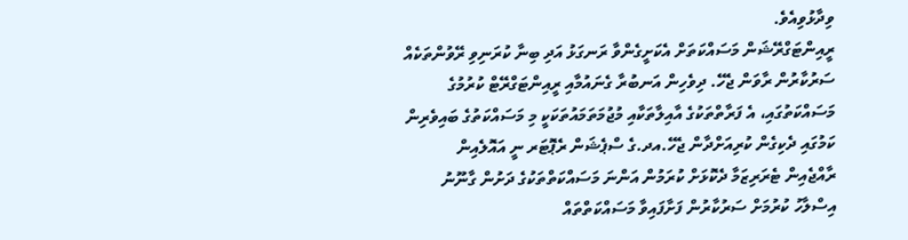ވިދާޅުވިއެވެ.
ރީއިންޓަގްރޭޝަން މަސައްކަތަށް އެކަށީގެންވާ ރަނގަޅު އަދި ބިނާ ކުރަނިވި ރޭވުންތަކެއް ސަރުކާރުން ރާވަން ޖެހޭ. ދިވެހިން އަނބުރާ ގެނައުމާއި ރީއިންޓަގްރޭޓް ކުރުމުގެ މަސައްކަތުގައި، އެ ފަރާތްތަކުގެ އާއިލާތަކާއި މުޖުމަތަމައުތަކަކީ މި މަސައްކަތުގެ ބައިވެރިން ކަމުގައި ދެކިގެން ކުރިއަށްދާން ޖެހޭ.އދ.ގެ ސްޕެޝަން ރެޕޮޓަރ ނީ އައޮލެއިން
ރާއްޖެއިން ޓެރަރިޒަމާ ދެކޮޅަށް ކުރަމުން އަންނަ މަސައްކަތްތަކުގެ ދަށުން ގާނޫނު އިސްލާހު ކުރުމަށް ސަރުކާރުން ފަށާފައިވާ މަސައްކަތްތައް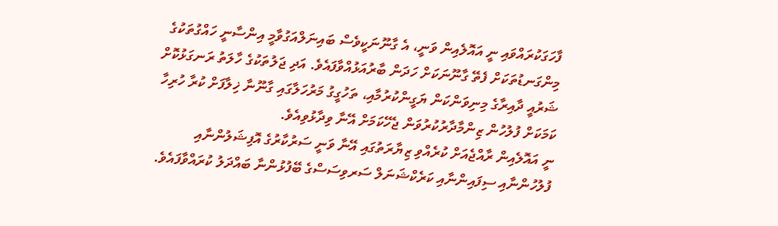ފާހަގަކުރައްވައި ނީ އައޮލެއިން ވަނީ، އެ ގާނޫނަކީވެސް ބައިނަލްއަގުވާމީ އިންސާނީ ހައްގުތަކުގެ މިންގަނޑުތަކަށް ފެތޭ ގާނޫނަކަށް ހަދަން ބާރުއަޅުއްވާފައެވެ. އަދި ޖަލުތަކުގެ ހާލަތު ރަނގަޅުކޮށް ޝަރުއީ ދާއިރާގެ މިނިވަންކަން ޔަގީންކުރުމާއި، ތަހުގީގު މަރުހަލާގައި ގާނޫނާ ޚިލާފަށް ކުރާ ހުރިހާ ކަމަކަށް ފުލުހުން ޒިންމާދާރުކުރުވަން ޖެހޭކަމަށް އޭނާ ވިދާޅުވިއެވެ.
ނީ އައޮލެއިން ރާއްޖެއަށް ކުރެއްވި ޒިޔާރަތުގައި އޭނާ ވަނީ ސަރުކާރުގެ އޮފިޝަލުންނާއި ފުލުހުންނާއި ސިފައިންނާއި ކަރެކްޝަނަލް ސަރވިސަސްގެ ބޭފުޅުންނާ ބައްދަލު ކުރައްވާފައެވެ.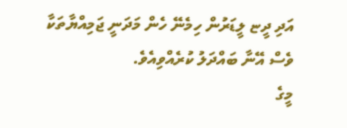އަދި ދީޏ ލީޑަރުން ހިމެނޭ ހެން މަދަނީ ޖަމިއްޔާތަކާ ވެސް އޭނާ ބައްދަލު ކުރެއްވިއެވެ.
މީގެ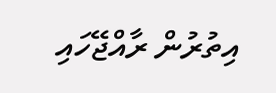އިތުރުން ރާއްޖޭހައި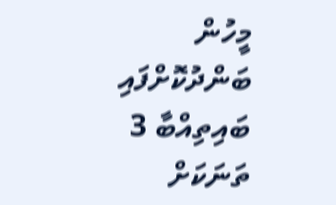މީހުން ބަންދުކޮށްފައި ބައިތިއްބާ 3 ތަނަކަށް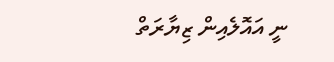ނީ އައޮލެއިން ޒިޔާރަތް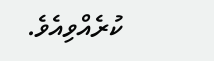ކުރެއްވިއެވެ.